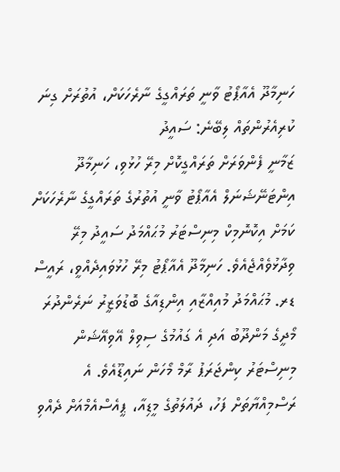ހަނިމާދޫ އެއާޕޯޓު ވާނީ ތަރައްގީގެ ނާރެހަކަށް، އުތުރަށް ގިނަ ކުރިއެރުންތައް ލިބޭނެ: ސައީދު
ޒަމާނީ ފެންވަރަށް ތަރައްގީކޮށް މިރޭ ހުޅުވި، ހަނިމާދޫ އިންޓަނޭޝަނަލް އެއާޕޯޓު ވާނީ އުތުރުގެ ތަރައްގީގެ ނާރެހަކަށް ކަމަށް އިކޮނޮމިކް މިނިސްޓަރު މުޙައްމަދު ސައީދު މިރޭ ވިދާޅުވެއްޖެއެވެ. ހަނިމާދޫ އެއާޕޯޓު މިރޭ ހުޅުވައިދެއްވީ، ރައީސް ޑރ. މުޙައްމަދު މުއިއްޒާއި އިންޑިއާގެ ބޮޑުވަޒީރު ނަރެންދުރަ މޯދީގެ މަންދޫބު އަދި އެ ގައުމުގެ ސިވިލް އޭވިއޭޝަން މިނިސްޓަރު ކިންޖަރަޕު ރާމް މޯހަން ނައިޑޫއެވެ. އެ ރަސްމިއްޔާތަށް ފަހު، ދައުލަތުގެ މީޑިއާ، ޕީއެސްއެމްއަށް ދެއްވި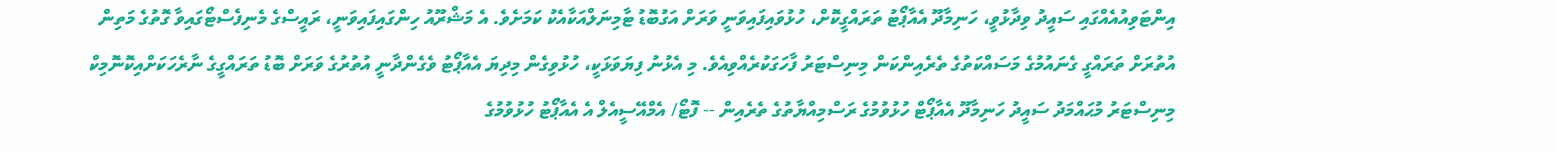އިންޓަވިއުއެއްގައި ސައީދު ވިދާޅުވީ، ހަނިމާދޫ އެއާޕޯޓު ތަރައްގީކޮށް، ހުޅުވައިފައިވަނީ ވަރަށް އަގުބޮޑު ޓާމިނަލްއަކާއެކު ކަމަށެވެ. އެ މަޝްރޫއު ހިންގައިފައިވަނީ، ރައީސްގެ މެނިފެސްޓޯގައިވާ ގޮތުގެ މަތިން އުތުރަށް ތަރައްގީ ގެނައުމުގެ މަސައްކަތުގެ ތެރެއިންކަން މިނިސްޓަރު ފާހަގަކުރެއްވިއެވެ. މި އެޅުނު ފިޔަވަޅަކީ، ހުޅުވިގެން މިދިޔަ އެއާޕޯޓު ވެގެންދާނީ އުތުރުގެ ވަރަށް ބޮޑު ތަރައްގީގެ ނާރެހަކަށްއިކޮނޮމިކް މިނިސްޓަރު މުޙައްމަދު ސައީދު ހަނިމާދޫ އެއާޕޯޓް ހުޅުވުމުގެ ރަސްމިއްޔާތުގެ ތެރެއިން -- ފޮޓޯ/ އެމްއޭސީއެލް އެ އެއާޕޯޓު ހުޅުވުމުގެ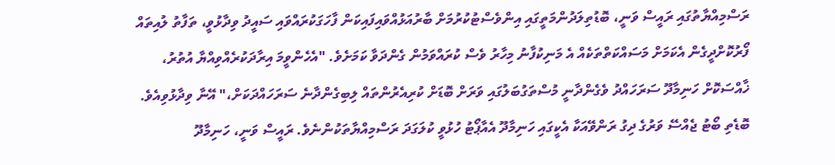ރަސްމިއްޔާތުގައި ރައީސް ވަނީ، ބޮޑުތިލަދުންމަތީގައި އިންވެސްޓުކުރުމަށް ބާރުއަޅުއްވައިފައިކަން ފާހަގަކުރައްވައި ސައީދު ވިދާޅުވީ، ތަފާތު ލުއިތައް ފޯރުކޮށްދީގެން އެކަމަށް މަސައްކަތްތަކެއް އެ މަނިކުފާނު މިހާރު ވެސް ކުރައްވަމުން ގެންދަވާ ކަމަށެވެ. "އެހެންވީމަ އިރާދަކުރެއްވިއްޔާ އުތުރު، ޚާއްސަކޮށް ހަނިމާދޫ ސަރަހައްދު ވެގެންދާނީ މުސްތަގުބަލުގައި ވަރަށް ބޮޑަށް ކުރިއެރުންތައް ލިބިގެންދާނެ ސަރަހައްދަކަށް،" އޭނާ ވިދާޅުވިއެވެ. ބޮޑެތި ބޯޓު ޖެއްސޭ ވަރުގެ ދިގު ރަންވޭއަކާ އެކީގައި ހަނިމާދޫ އެއާޕޯޓު ހުޅުވީ ކުލަގަދަ ރަސްމިއްޔާތަކުންނެވެ. ރައީސް ވަނީ، ހަނިމާދޫ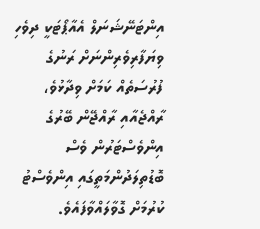އިންޓަނޭޝަނަލް އެއާޕޯޓަކީ ދިވެހި ވިޔަފާރިވެރިންނަށް ރަނުގެ ފުރުސަތެއް ކަމަށް ވިދާޅުވެ، ރާއްޖެއާއި ރާއްޖޭން ބޭރުގެ އިންވެސްޓަރުން ވެސް ބޮޑުތިލަދުންމަތީގައި އިންވެސްޓު ކުރުމަށް ގޮވާލައްވާފައެވެ.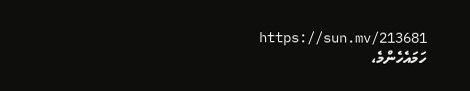https://sun.mv/213681 ހަމައެހެންމެ،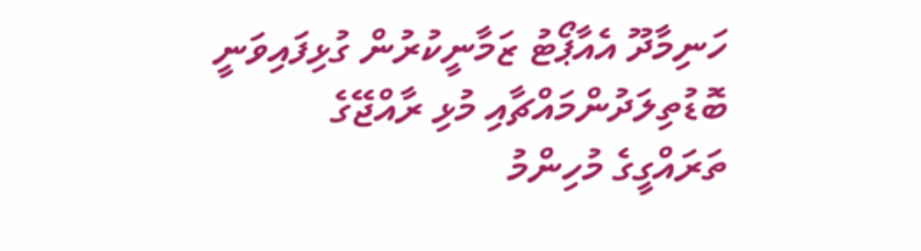ހަނިމާދޫ އެއާޕޯޓު ޒަމާނީކުރުން ގުޅިފައިވަނީ ބޮޑުތިލަދުންމައްޗާއި މުޅި ރާއްޖޭގެ ތަރައްގީގެ މުހިންމު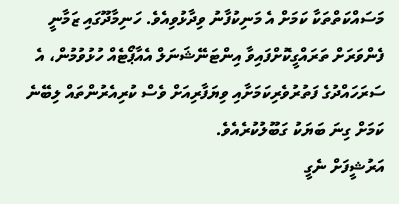މަސައްކަތްތަކާ ކަމަށް އެ މަނިކުފާނު ވިދާޅުވިއެވެ. ހަނިމާދޫގައި ޒަމާނީ ފެންވަރަށް ތަރައްގީކޮށްފައިވާ އިންޓަނޭޝަނަލް އެއާޕޯޓެއް ހުޅުވުމުން، އެ ސަރަހައްދުގެ ފަތުރުވެރިކަމަށާއި ވިޔަފާރިއަށް ވެސް ކުރިއެރުންތައް ލިބޭނެ ކަމަށް ގިނަ ބަޔަކު ގަބޫލުކުރެއެވެ.
އަރުޝީފަށް ނެގީ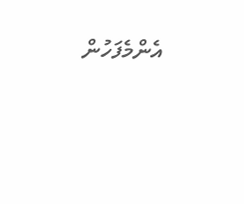އެންމެފަހުން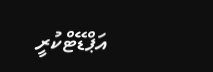އަޕްޑޭޓްކުރީ